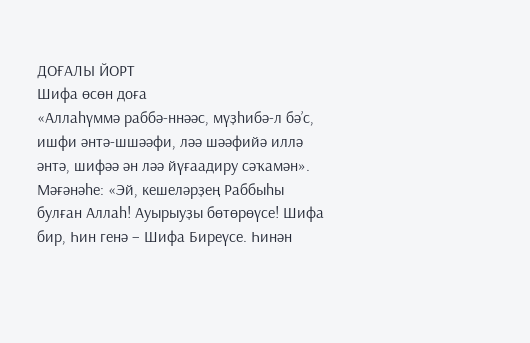ДОҒАЛЫ ЙОРТ
Шифа өсөн доға
«Аллаһүммә раббә-ннәәс, мүҙһибә-л бә’с, ишфи әнтә-шшәәфи, ләә шәәфийә иллә әнтә, шифәә ән ләә йүғаадиру сәҡамән».
Мәғәнәһе: «Эй, кешеләрҙең Раббыһы булған Аллаһ! Ауырыуҙы бөтөрөүсе! Шифа бир, Һин генә – Шифа Биреүсе. Һинән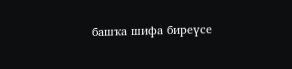башҡа шифа биреүсе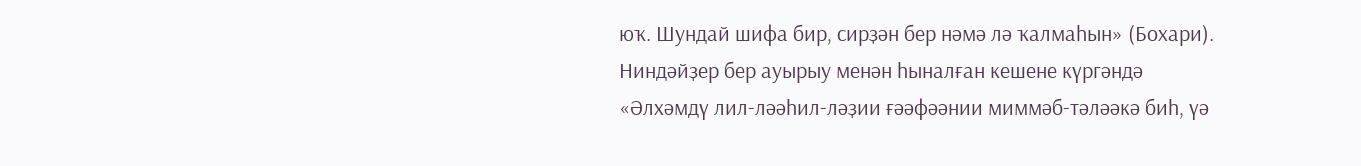юҡ. Шундай шифа бир, сирҙән бер нәмә лә ҡалмаһын» (Бохари).
Ниндәйҙер бер ауырыу менән һыналған кешене күргәндә
«Әлхәмдү лил-ләәһил-ләҙии ғәәфәәнии миммәб-тәләәкә биһ, үә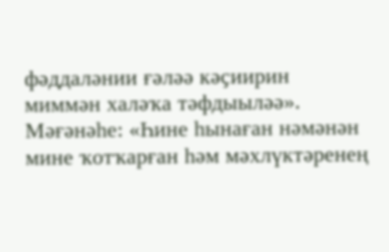фәддаләнии ғәләә кәҫиирин миммән халәҡа тәфдыыләә».
Мәғәнәһе: «Һине һынаған нәмәнән мине ҡотҡарған һәм мәхлүктәренең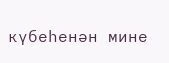күбеһенән мине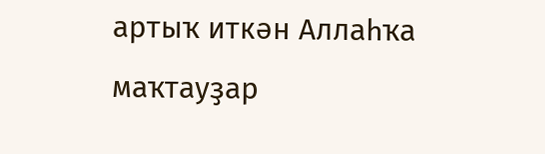артыҡ иткән Аллаһҡа маҡтауҙар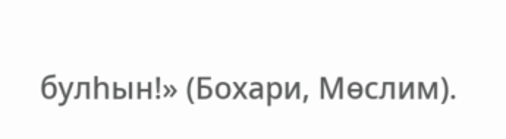булһын!» (Бохари, Мөслим).